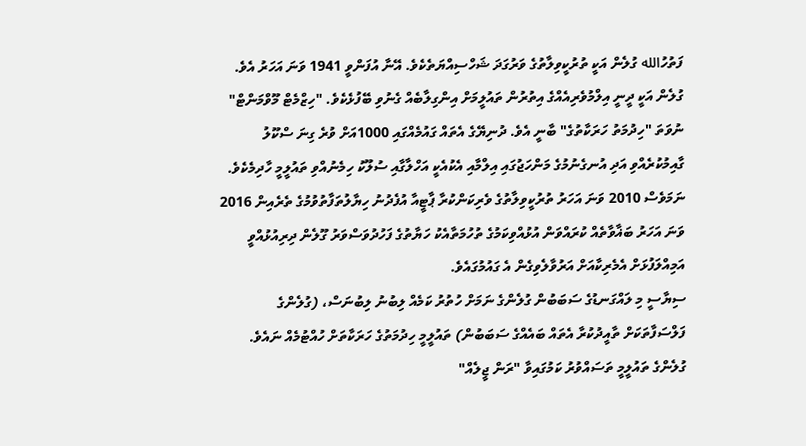ފަތުހުالله ގުލެން އަކީ ތުރުކީވިލާތުގެ ވަރުގަދަ ޝަހްސިއްޔަތެކެވެ. އޭނާ އުފަންވީ 1941 ވަނަ އަހަރު އެވެ. ގުލެން އަކީ ދީނީ އިލްމުވެރިއެއްގެ އިތުރުން ތައުލީމަށް އިންގިލާބެއް ގެނުވި ބޭފުޅެކެވެ. "ހިޒްމެޓް މޫވްމަންޓް" ނުވަތަ "ހިދުމަތު ހަރަކާތުގެ" ބާނީ އެވެ. ދުނިޔޭގެ އެތައް ގައުމެއްގައި 1000އަށް ވުރެ ގިނަ ސްކޫލު ގާއިމުކުރެއްވި އަދި އުނގެނުމުގެ މަންހަޖުގައި އިލްމާއި އެކުއެކީ އަހްލާގާއި ސުލޫކު ހިމެނުއްވި ތައުލީމީ ހާދިމެކެވެ.
ނަމަވެސް 2010 ވަނަ އަހަރު ތުރުކީވިލާތުގެ ވެރިކަންކުރާ ޕާޓީއާ އުފެދުނު ހިޔާލުތަފާތުވުމުގެ ތެރެއިން 2016 ވަނަ އަހަރު ބަޣާވާތެއް ކުރައްވަން އުޅުއްވިކަމުގެ ތުހުމަތާއެކު ހަޔާތުގެ ފަހުދުވަސްވަރު ގޫލެން ދިރިއުޅުއްވީ އަމިއްލަފުޅަށް އެމެރިކާއަށް އަރުވާލެވިގެން އެ ގައުމުގައެވެ.
ސިޔާސީ މި ލައްގަނޑުގެ ސަބަބުން ގުލެންގެ ނަމަށް ހުތުރު ކަމެއް ލިބުނު ލިބުނަސް، (ގުލެންގެ ފަލްސަފާތަކަށް ތާއީދުކުރާ އެތައް ބައެއްގެ ސަބަބުން) ތައުލީމީ ހިދުމަތުގެ ހަރަކާތަށް ހުއްޓުމެއް ނައެވެ. ގުލެންގެ ތައުލީމީ ތަސައްވުރު ކަމުގައިވާ "ރަން ޖީލެއް"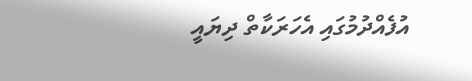އުފެއްދުމުގައި އެހަރަކާތް ދިޔައީ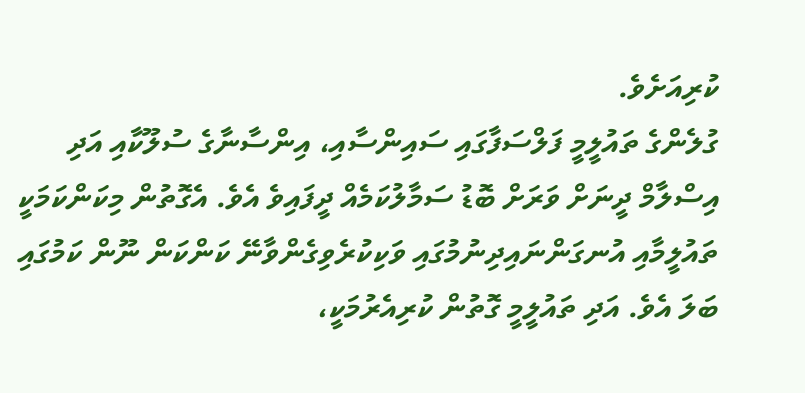ކުރިއަށެވެ.
ގުލެންގެ ތައުލީމީ ފަލްސަފާގައި ސައިންސާއި، އިންސާނާގެ ސުލޫކާއި އަދި އިސްލާމް ދީނަށް ވަރަށް ބޮޑު ސަމާލުކަމެއް ދީފައިވެ އެވެ. އެގޮތުން މިކަންކަމަކީ ތައުލީމާއި އުނގަންނައިދިނުމުގައި ވަކިކުރެވިގެންވާނޭ ކަންކަން ނޫން ކަމުގައި ބަލަ އެވެ. އަދި ތައުލީމީ ގޮތުން ކުރިއެރުމަކީ،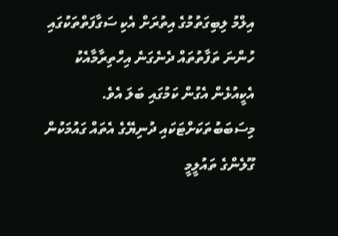އިލްމު ލިބިގަތުމުގެ އިތުރަށް އެކި ސަގާފަތްތަކުގައި ހުންނަ ތަފާތުތައް ދެނެގަނެ އިހްތިރާމާއެކު އެކީއުޅެން އެގުން ކަމުގައި ބަލަ އެވެ. މިސަބަބުތަކަށްޓަކައި ދުނިޔޭގެ އެތައް ގައުމަކުން ގޫލެންގެ ތައުލީމީ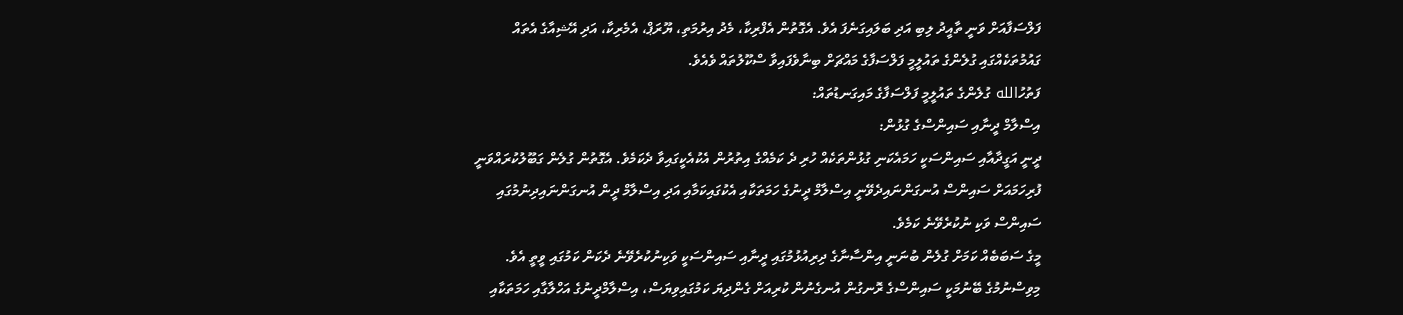ފަލްސަފާއަށް ވަނީ ތާއީދު ލިބި އަދި ބަލައިގަނެފަ އެވެ. އެގޮތުން އެފްރިކާ، މެދު އިރުމަތި، ޔޫރަޕް، އެމެރިކާ، އަދި އޭޝިއާގެ އެތައް ގައުމުތަކެއްގައި ގުލެންގެ ތައުލީމީ ފަލްސަފާގެ މައްޗަށް ބިނާވެފައިވާ ސްކޫލުތައް ވެއެވެ.
ފަތުހުالله ގުލެންގެ ތައުލީމީ ފަލްސަފާގެ މައިގަނޑުތައް:
އިސްލާމް ދީނާއި ސައިންސްގެ ގުޅުން:
ދީނީ އަގީދާއާއި ސައިންސަކީ ހަމައެކަނި ގުޅުންތަކެއް ހުރި ދެ ކަމެއްގެ އިތުރުން އެކުއެކީގައިވާ ދެކަމެވެ. އެގޮތުން ގުލެން ގަބޫލުކުރައްވަނީ ފުރިހަމައަށް ސައިންސް އުނގަންނައިދެވޭނީ އިސްލާމް ދީނުގެ ހަމަތަކާއި އެކުގައިކަމާއި އަދި އިސްލާމް ދީން އުނގަންނައިދިނުމުގައި ސައިންސް ވަކި ނުކުރެވޭނެ ކަމެވެ.
މީގެ ސަބަބެއް ކަމަށް ގުލެން ބުނަނީ އިންސާނާގެ ދިރިއުޅުމުގައި ދީނާއި ސައިންސަކީ ވަކިނުކުރެވޭނެ ދެކަން ކަމުގައި ވީތީ އެވެ. މިވިސްނުމުގެ ބޭނުމަކީ ސައިންސްގެ ރޮނގުން އުނގެނުން ކުރިއަށް ގެންދިޔަ ކަމުގައިވިޔަސް، އިސްލާމްދީނުގެ އަހްލާގާއި ހަމަތަކާއި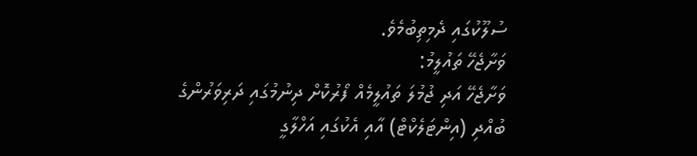ސުލޫކުގައި ދެމިތިބުމެވެ.
ވަށާޖެހޭ ތައުލީމު:
ވަށާޖެހޭ އަދި ޖުމުލަ ތައުލީމެއް ފޯރުކޮށް ދިނުމުގައި ދަރިވަރުންގެ ބުއްދި (އިންޓަލެކްޓް) އާއި އެކުގައި އަހްލާގީ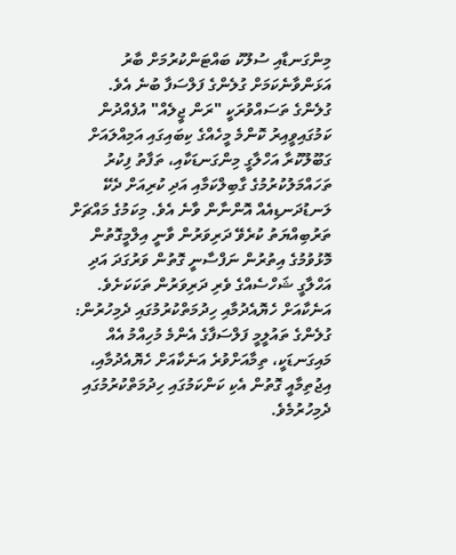މިންގަނޑާއި ސުލޫކު ބައްޓަންކުރުމަށް ބާރު އަޅަންވާނެކަމަށް ގުލެންގެ ފަލްސަފާ ބުނެ އެވެ.
ގުލެންގެ ތަސައްވުރަކީ "ރަން ޖީލެއް" އުފެއްދުން ކަމުގައިވީއިރު ކޮންމެ މީހެއްގެ ކިބައިގައި އަމިއްލައަށް ގަބޫލޫކުރާ އަހްލާގީ މިންގަނޑަކާއި، ތަފާތު ފިކުރު ތަހައްމަލުކުރުމުގެ ގާބިލްކަމާއި އަދި ކުރިއަށް ދެކޭ ލަނޑުދަނޑިއެއް އޮންނާން ވާނެ އެވެ. މިކަމުގެ މައްޗަށް ތަރުބިއްޔަތު ކުރެވޭ ދަރިވަރުން ވާނީ އިލްމީގޮތުން މޮޅުވުމުގެ އިތުރުން ނަފްސާނީ ގޮތުން ވަރުގަދަ އަދި އަހްލާގީ ޝަހްސެއްގެ ވެރި ދަރިވަރުން ތަކަކަށެވެ.
އަނެކާއަށް ހެޔޮއެދުމާއި ހިދުމަތްކުރުމުގައި ދެމިހުރުން:
ގުލެންގެ ތައުލީމީ ފަލްސަފާގެ އެންމެ މުހިއްމު އެއް މައިގަނޑަކީ، ތިމާއަށްވުރެ އަނެކާއަށް ހެޔޮއެދުމާއި، އިޖުތިމާއީ ގޮތުން އެކި ކަންކަމުގައި ހިދުމަތްކުރުމުގައި ދެމިހުރުމެވެ.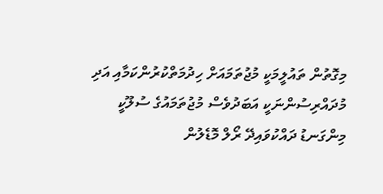މިގޮތުން ތައުލީމަކީ މުޖުތަމައަށް ހިދުމަތްކުރުންކަމާއި އަދި މުދައްރިސުންނަކީ އަބަދުވެސް މުޖުތަމައުގެ ސުލޫކީ މިންގަނޑު ދައްކުވައިދޭ ރޯލް މޮޑެލުން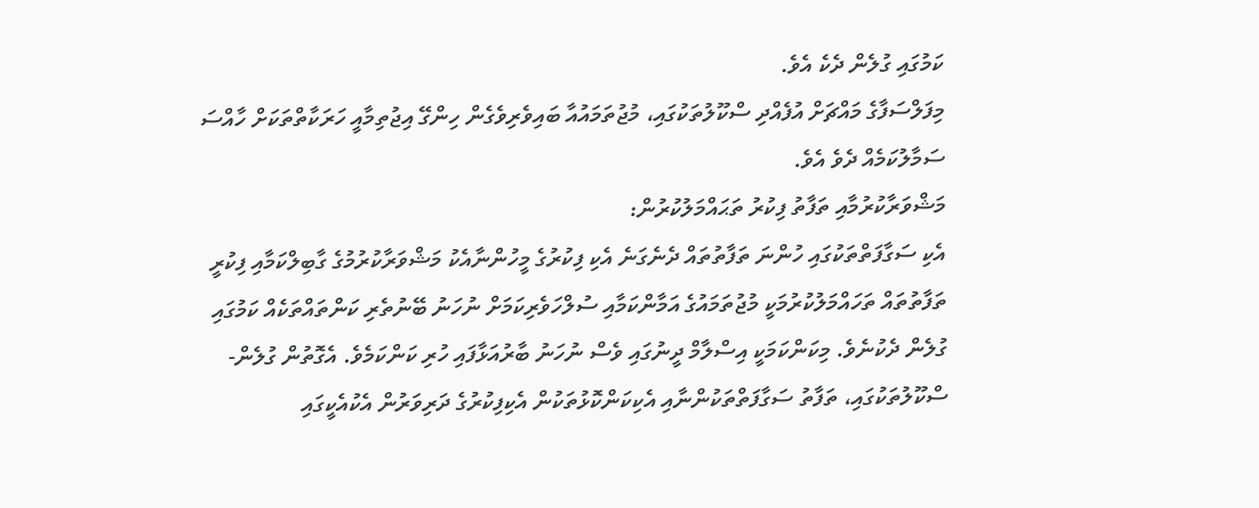ކަމުގައި ގުލެން ދެކެ އެވެ.
މިފަލްސަފާގެ މައްޗަށް އުފެއްދި ސްކޫލުތަކުގައި، މުޖުތަމައުއާ ބައިވެރިވެގެން ހިންގޭ އިޖުތިމާއީ ހަރަކާތްތަކަށް ހާއްސަ ސަމާލުކަމެއް ދެވެ އެވެ.
މަޝްވަރާކުރުމާއި ތަފާތު ފިކުރު ތަޙައްމަލުކުރުން:
އެކި ސަގާފަތްތަކުގައި ހުންނަ ތަފާތުތައް ދެނެގަނެ އެކި ފިކުރުގެ މީހުންނާއެކު މަޝްވަރާކުރުމުގެ ގާބިލްކަމާއި ފިކުރީ ތަފާތުތައް ތަހައްމަލުކުރުމަކީ މުޖުތަމައުގެ އަމާންކަމާއި ސުލްހަވެރިކަމަށް ނުހަނު ބޭނުތެރި ކަންތައްތަކެއް ކަމުގައި ގުލެން ދެކުނެވެ. މިކަންކަމަކީ އިސްލާމް ދީނުގައި ވެސް ނުހަނު ބާރުއަޅާފައި ހުރި ކަންކަމެވެ. އެގޮތުން ގުލެން-ސްކޫލުތަކުގައި، ތަފާތު ސަގާފަތްތަކުންނާއި އެކިކަންކޮޅުތަކުން އެކިފިކުރުގެ ދަރިވަރުން އެކުއެކީގައި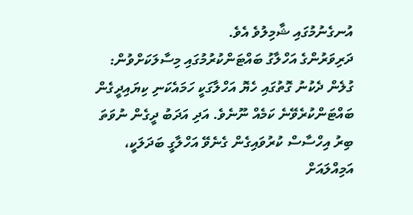އުނގެނުމުގައި ޝާމިލުވެ އެވެ.
ދަރިވަރުންގެ އަހްލާގު ބައްޓަންކުރުމުގައި މިސާލަކަށްވުން:
ގުލެން ދެކުނު ގޮތުގައި ހެޔޮ އަހްލާގަކީ ހަމައެކަނި ކިޔައިދީގެން ބައްޓަންކުރެވޭނެ ކަމެއް ނޫނެވެ. އަދި އަދަބު ދީގެން ނުވަތަ ބިރު އިހްސާސް ކުރުވައިގެން ގެނެވޭ އަހްލާގީ ބަދަލަކީ، އަމިއްލައަށް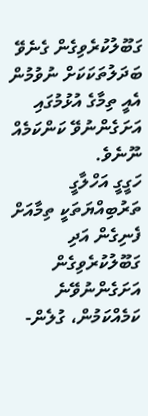ގަބޫލުކުރެވިގެން ގެނެވޭ ބަދަލުތަކަކަށް ނުވުމުން އެއީ ތިމާގެ އުޅުމުގައި އަށަގެންނުވޭ ކަންކަމެއް ނޫނެވެ.
ހަގީގީ އަހްލާގީ ތަރުބިއްޔަތަކީ ތިމާއަށް ފެނިގެން އަދި ގަބޫލުކުރެވިގެން އަށަގެންނުވޭނެ ކަމެއްކަމުން، ގުލެން-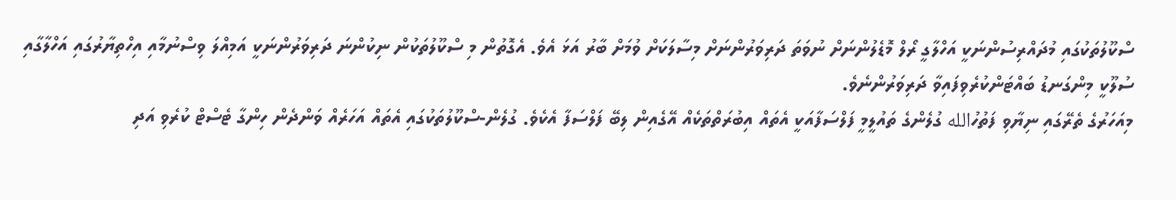ސްކޫލުތަކުގައި މުދައްރިސުންނަކީ އަހްލާގީ ރޯލް މޮޑެލުންނަށް ނުވަތަ ދަރިވަރުންނަށް މިސާލަކަށް ވުމަށް ބާރު އަޅަ އެވެ. އެގޮތުން މި ސްކޫލުތަކުން ނިކުންނަ ދަރިވަރުންނަކީ އަމިއްލަ ވިސްނުމާއި އިހްތިޔާރުގައި އަހްލާގާއި ސުލޫކީ މިންގަނޑު ބައްޓަންކުރެވިފައިވާ ދަރިވަރުންނެވެ.
މިއަހަރުގެ ތެރޭގައި ނިޔާވި ފަތުހުالله ގުލެންގެ ތައުލީމީ ފަލްސަފާއަކީ އެތައް އިބުރަތްތަކެއް އޭގެއިން ލިބޭ ފަލްސަފާ އެކެވެ. ގުލެން-ސްކޫލުތަކުގައި އެތައް އަހަރެއް ވަންދެން ހިންގާ ޓެސްޓް ކުރެވި އަދި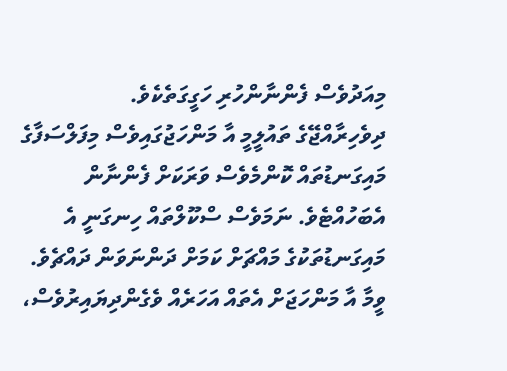މިއަދުވެސް ފެންނާންހުރި ހަގީގަތެކެވެ.
ދިވެހިރާއްޖޭގެ ތައުލީމީ އާ މަންހަޖުގައިވެސް މިފަލްސަފާގެ މައިގަނޑުތައް ކޮންމެވެސް ވަރަކަށް ފެންނާން އެބަހުއްޓެވެ. ނަމަވެސް ސްކޫލްތައް ހިނގަނީ އެ މައިގަނޑުތަކުގެ މައްޗަށް ކަމަށް ދަންނަވަން ދައްޗެވެ. ވީމާ އާ މަންހަޖަށް އެތައް އަހަރެއް ވެގެންދިޔައިރުވެސް،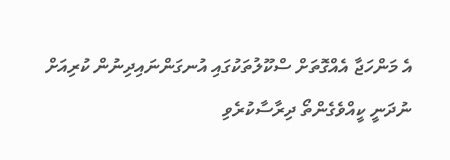އެ މަންހަޖާ އެއްގޮތަށް ސްކޫލުތަކުގައި އުނގަންނައިދިނުން ކުރިއަށް ނުދަނީ ކީއްވެގެންތޯ ދިރާސާކުރެވި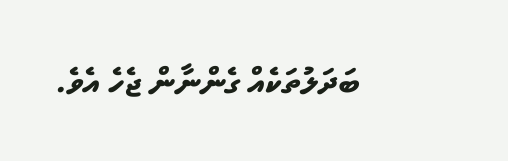ބަދަލުތަކެއް ގެންނާން ޖެހެ އެވެ.